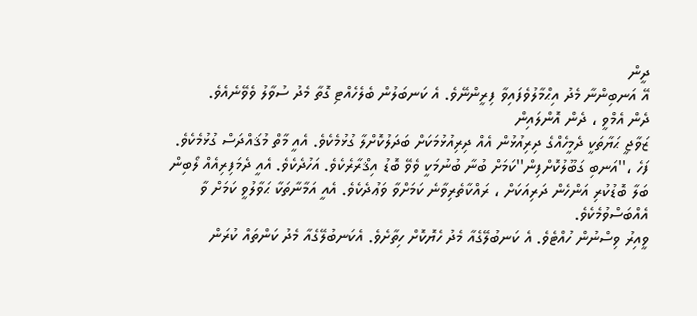ދީން
އޭ އަނބިންނާ މެދު އިޙްމާލުވެފައިވާ ފިރީންނޭވެ. އެ ކަނބަލުން ބެލެހެއްޓި ގޮތާ މެދު ސުވާލު ވެވޭނެއެވެ.
ދެން އެމްވީ ، ދެން އޮންލައިން
ޒަވާޖީ ޙަޔާތަކީ ދެމީހެއްގެ ދިރިއުޅުން އެއް ދިރިއުޅުމަކަށް ބަދަލުކޮށްލާ ގުޅުމެކެވެ. އެއީ މާތް މުޤައްދަސް ގުޅުމެކެވެ. ފަހެ ،''އަނބި ގަބޫލުކޮށްފިން''ކަމަށް ބުނާ ބުނުމަކީ ވެވޭ ބޮޑު އިޤްރާރެކެވެ. އަހުދެކެވެ. އެއީ ދެމަފިރިއެއް ލޯބިން ބަލާ ބޮޑުކުރި އަންހެން ދަރިއަކަށް ، ރައްކާތެރިވާނެ ކަމަށްވާ ވަޢުދެކެވެ. އެއީ އަމާނާތަކާ ޙަވާލުވީ ކަމަށް ވާ އެއްބަސްވުމެކެވެ.
ވީއިރު ވިސްނުން ހުއްޓެވެ. އެ ކަނބުލޭގެއާ މެދު ހެޔޮކޮށް ހިތާށެވެ. އެކަނބުލޭގެއާ މެދު ކަންތައް ކުރަން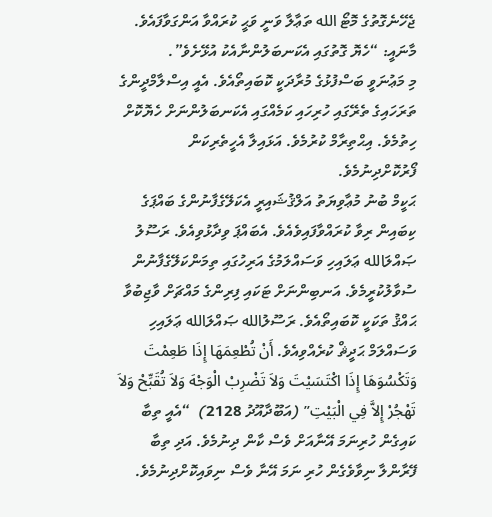ޖެހޭނެގޮތުގެ މޮޓޯ الله ތަޢާލާ ވަނީ ވަޙީ ކުރައްވާ އަންގަވާފައެވެ.
މާނައީ: “ހެޔޮ ގޮތުގައި އެކަނބަލުންނާއެކު އުޅޭށެވެ”.
މި މަޢުނަވީ ބަސްފުޅުގެ މުރާދަކީ ކޮބައިތޯއެވެ. އެއީ އިސްލާމްދީންގެ ތަރަހައިގެ ތެރޭގައި ހުރިހައި ކަމެއްގައި އެކަނބަލުންނަށް ހެޔޮކޮށް ހިތުމެވެ. އިޙްތިރާމް ކުރުމެވެ. އަޅައިލާ އެހީތެރިކަން ފޯރުކޮށްދިނުމެވެ.
ޙަކީމް ބުނު މުޢާވިޔަތު އަލްޤުޝައިރީ އެކަލޭގެފާނުންގެ ބައްޕަގެ ކިބައިން ރިވާ ކުރައްވާފައިވެއެވެ. އެބައްޕަ ވިދާޅުވިއެވެ. ރަސޫލު ޞައްލަالله ޢަލައިހި ވަސައްލަމުގެ އަރިހުގައި ތިމަންކަލޭގެފާނުން ސުވާލުކުރީމެވެ. އަނބިންނަށް ޓަކައި ފިރިންގެ މައްޗަށް ވާޖިބުވާ ޙައްޤު ތަކަކީ ކޮބައިތޯއެވެ. ރަސޫލުالله ޞައްލަالله ޢަލައިހި ވަސައްލަމް ޙަދީޘް ކުރެއްވިއެވެ. أَنْ تُطْعِمَهَا إِذَا طَعِمْتَ وَتَكْسُوَهَا إِذَا اكْتَسَيْتَ وَلاَ تَضْرِبْ الْوَجْهَ وَلاَ تُقَبِّحْ وَلاَ تَهْجُرْ إِلاَّ فِي الْبَيْتِ” (އަބޫދާއޫދު 2128)  “އެއީ ތިބާ ކައިގެން ހުރިނަމަ އޭނާއަށް ވެސް ކާން ދިނުމެވެ. އަދި ތިބާ ފޭރާންލާ ނިވާވެގެން ހުރި ނަމަ އޭނާ ވެސް ނިވައިކޮށްދިނުމެވެ.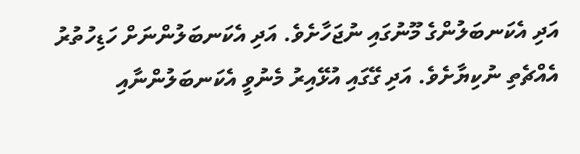އަދި އެކަނބަލުންގެ މޫނުގައި ނުޖަހާށެވެ. އަދި އެކަނބަލުންނަށް ހަޑިހުތުރު އެއްޗެތި ނުކިޔާށެވެ. އަދި ގޭގައި އުޅޭއިރު މެނުވީ އެކަނބަލުންނާއި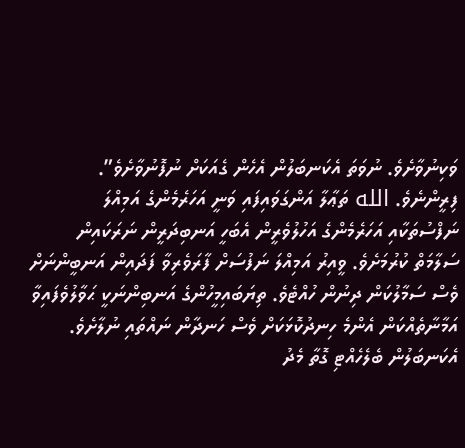ވަކިނުވާށެވެ. ނުވަތަ އެކަނބަލުން އެހެން ގެއަކަށް ނުފޮނުވާށެވެ”.
ފިރީންނެވެ. الله ތަޢާލާ އަންގަވައިފައި ވަނީ އަހަރެމެންގެ އަމިއްލަ ނަފްސުތަކާއި އަހަރެމެންގެ އަހުލުވެރީން އެބަހީ އަނބިދަރީން ނަރަކައިން ސަލާމަތް ކުރުމަށެވެ. ވީއިރު އަމިއްލަ ނަފުސަށް ފާރަވެރިވާ ފަދައިން އަނބީންނަށް ވެސް ސަމާލުކަން ދިނުން ހުއްޓެވެ. ތިޔަބައިމީހުންގެ އަނބިންނަކީ ޙަވާލުވެފައިވާ އަމާނާތެއްކަން އެންމެ ހިނދުކޮޅަކަށް ވެސް ހަނދާން ނައްތައި ނުލާށެވެ. އެކަނބަލުން ބެލެހެއްޓި ގޮތާ މެދު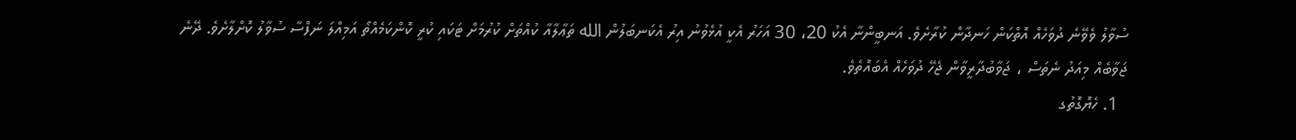ސުވާލު ވެވޭނެ ދުވަހެއް އޮތްކަން ހަނދާން ކުރާށެވެ. އަނބީންނާ އެކު 20، 30 އަހަރު އެކީ އުޅެވުނު އިރު އެކަނބަލުން الله ތަޢާލާއާ ކުއްތަށް ކުރުމަށް ޓަކައި ކުރީ ކޮންކަމެއްތޯ އަމިއްލަ ނަފްސާ ސުވާލު ކޮށްލާށެވެ. ދޭނެ ޖަވާބެއް މިއަދު ނެތަސް ، ޖަވާބުދާރީވާން ޖެހޭ ދުވަހެއް އެބައޮތެވެ.
  1. ހެޔޮގޮތުގ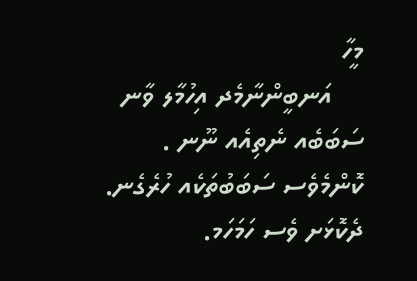މީހާ
    އަނބީންނާމެދ އިހުމާލ ވާނ ސަބަބެއ ނެތިއެއ ނޫނ . ކޮންމެވެސ ސަބަބުތަކެއ ހުރެގެނ. ދެކޮޅަށ ވެސ ހަމަހަމ.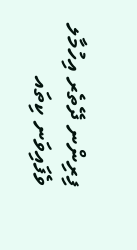ފިރިންނ ދޭތެރ އިހުމާލ ވެފައިވަނ ކިތައ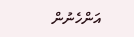އަންހެނުން